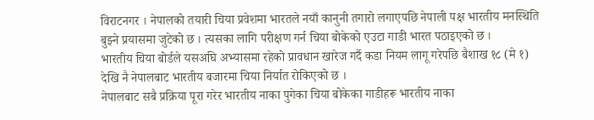विराटनगर । नेपालको तयारी चिया प्रवेशमा भारतले नयाँ कानुनी तगारो लगाएपछि नेपाली पक्ष भारतीय मनस्थिति बुझ्ने प्रयासमा जुटेको छ । त्यसका लागि परीक्षण गर्न चिया बोकेको एउटा गाडी भारत पठाइएको छ ।
भारतीय चिया बोर्डले यसअघि अभ्यासमा रहेको प्रावधान खारेज गर्दै कडा नियम लागू गरेपछि बैशाख १८ (मे १) देखि नै नेपालबाट भारतीय बजारमा चिया निर्यात रोकिएको छ ।
नेपालबाट सबै प्रक्रिया पूरा गरेर भारतीय नाका पुगेका चिया बोकेका गाडीहरू भारतीय नाका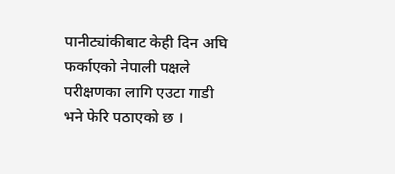पानीट्यांकीबाट केही दिन अघि फर्काएको नेपाली पक्षले परीक्षणका लागि एउटा गाडी भने फेरि पठाएको छ ।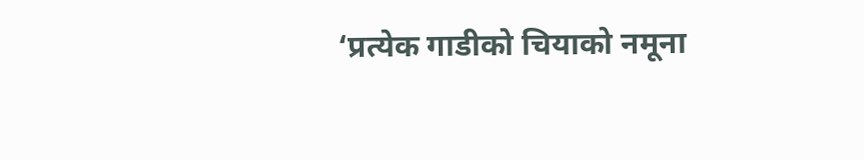‘प्रत्येक गाडीको चियाको नमूना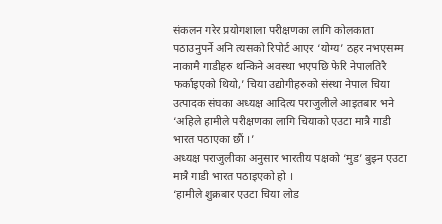संकलन गरेर प्रयोगशाला परीक्षणका लागि कोलकाता पठाउनुपर्ने अनि त्यसको रिपोर्ट आएर ‘योग्य’ ठहर नभएसम्म नाकामै गाडीहरु थन्किने अवस्था भएपछि फेरि नेपालतिरै फर्काइएको थियो,’ चिया उद्योगीहरुको संस्था नेपाल चिया उत्पादक संघका अध्यक्ष आदित्य पराजुलीले आइतबार भने ‘अहिले हामीले परीक्षणका लागि चियाको एउटा मात्रै गाडी भारत पठाएका छौं ।’
अध्यक्ष पराजुलीका अनुसार भारतीय पक्षको ‘मुड’ बुझ्न एउटा मात्रै गाडी भारत पठाइएको हो ।
‘हामीले शुक्रबार एउटा चिया लोड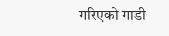गरिएको गाडी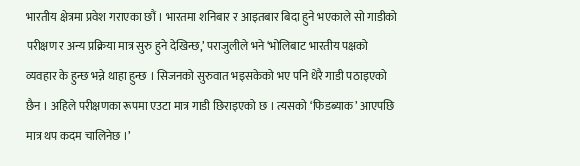भारतीय क्षेत्रमा प्रवेश गराएका छौं । भारतमा शनिबार र आइतबार बिदा हुने भएकाले सो गाडीको परीक्षण र अन्य प्रक्रिया मात्र सुरु हुने देखिन्छ,’ पराजुलीले भने ‘भोलिबाट भारतीय पक्षको व्यवहार के हुन्छ भन्ने थाहा हुन्छ । सिजनको सुरुवात भइसकेको भए पनि धेरै गाडी पठाइएको छैन । अहिले परीक्षणका रूपमा एउटा मात्र गाडी छिराइएको छ । त्यसको ‘फिडब्याक’ आएपछि मात्र थप कदम चालिनेछ ।’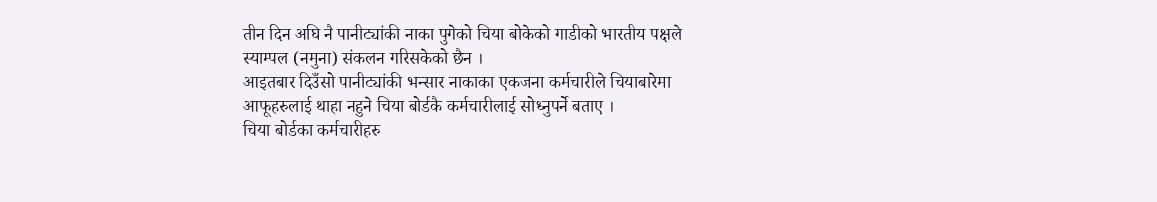तीन दिन अघि नै पानीट्यांकी नाका पुगेको चिया बोकेको गाडीको भारतीय पक्षले स्याम्पल (नमुना) संकलन गरिसकेको छैन ।
आइतबार दिउँसो पानीट्यांकी भन्सार नाकाका एकजना कर्मचारीले चियाबारेमा आफूहरुलाई थाहा नहुने चिया बोर्डकै कर्मचारीलाई सोध्नुपर्ने बताए ।
चिया बोर्डका कर्मचारीहरु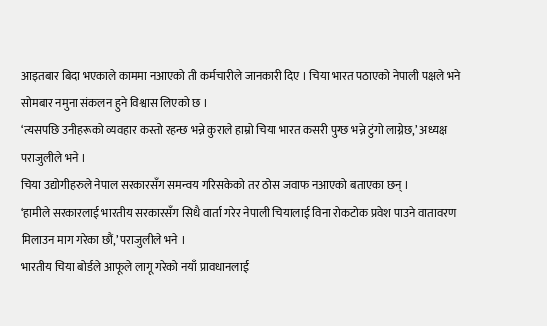आइतबार बिदा भएकाले काममा नआएको ती कर्मचारीले जानकारी दिए । चिया भारत पठाएको नेपाली पक्षले भने सोमबार नमुना संकलन हुने विश्वास लिएको छ ।
‘त्यसपछि उनीहरूको व्यवहार कस्तो रहन्छ भन्ने कुराले हाम्रो चिया भारत कसरी पुग्छ भन्ने टुंगो लाग्नेछ,’ अध्यक्ष पराजुलीले भने ।
चिया उद्योगीहरुले नेपाल सरकारसँग समन्वय गरिसकेको तर ठोस जवाफ नआएको बताएका छन् ।
‘हामीले सरकारलाई भारतीय सरकारसँग सिधै वार्ता गरेर नेपाली चियालाई विना रोकटोक प्रवेश पाउने वातावरण मिलाउन माग गरेका छौं,’ पराजुलीले भने ।
भारतीय चिया बोर्डले आफूले लागू गरेको नयाँ प्रावधानलाई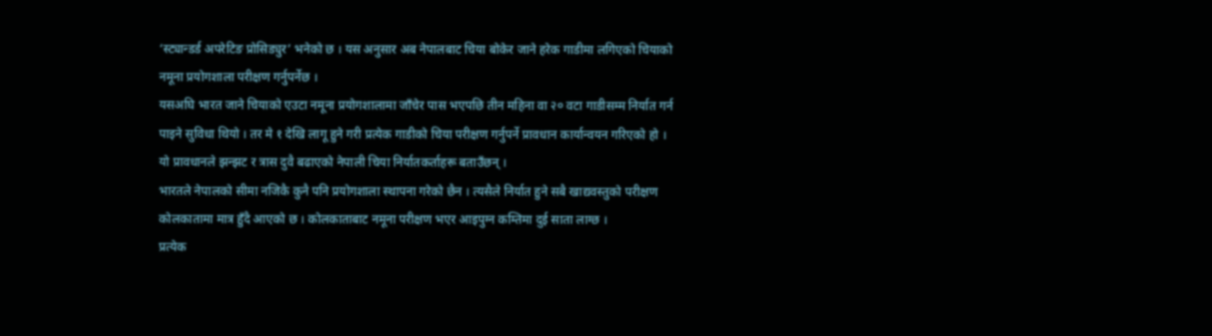‘स्ट्यान्डर्ड अपरेटिङ प्रोसिड्युर’ भनेको छ । यस अनुसार अब नेपालबाट चिया बोकेर जाने हरेक गाडीमा लगिएको चियाको नमूना प्रयोगशाला परीक्षण गर्नुपर्नेछ ।
यसअघि भारत जाने चियाको एउटा नमूना प्रयोगशालामा जाँचेर पास भएपछि तीन महिना वा २० वटा गाडीसम्म निर्यात गर्न पाइने सुविधा थियो । तर मे १ देखि लागू हुने गरी प्रत्येक गाडीको चिया परीक्षण गर्नुपर्ने प्रावधान कार्यान्वयन गरिएको हो ।
यो प्रावधानले झन्झट र त्रास दुवै बढाएको नेपाली चिया निर्यातकर्ताहरू बताउँछन् ।
भारतले नेपालको सीमा नजिकै कुनै पनि प्रयोगशाला स्थापना गरेको छैन । त्यसैले निर्यात हुने सबै खाद्यवस्तुको परीक्षण कोलकातामा मात्र हुँदै आएको छ । कोलकाताबाट नमूना परीक्षण भएर आइपुग्न कम्तिमा दुई साता लाग्छ ।
प्रत्येक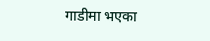गाडीमा भएका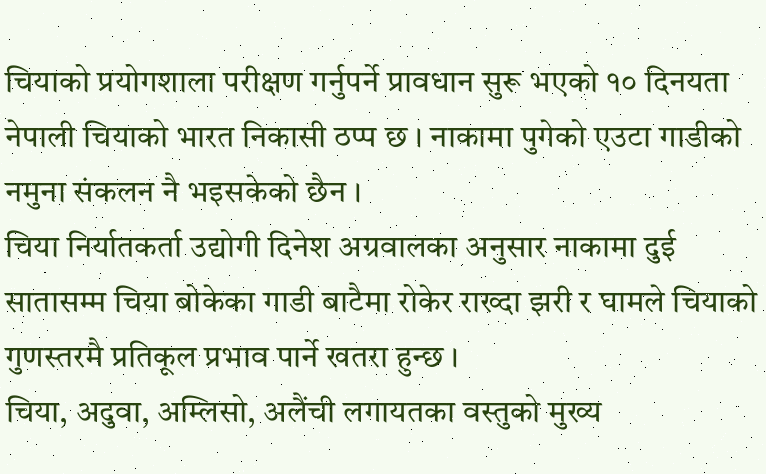चियाको प्रयोगशाला परीक्षण गर्नुपर्ने प्रावधान सुरू भएको १० दिनयता नेपाली चियाको भारत निकासी ठप्प छ । नाकामा पुगेको एउटा गाडीको नमुना संकलन नै भइसकेको छैन ।
चिया निर्यातकर्ता उद्योगी दिनेश अग्रवालका अनुसार नाकामा दुई सातासम्म चिया बोकेका गाडी बाटैमा रोकेर राख्दा झरी र घामले चियाको गुणस्तरमै प्रतिकूल प्रभाव पार्ने खतरा हुन्छ ।
चिया, अदुवा, अम्लिसो, अलैंची लगायतका वस्तुको मुख्य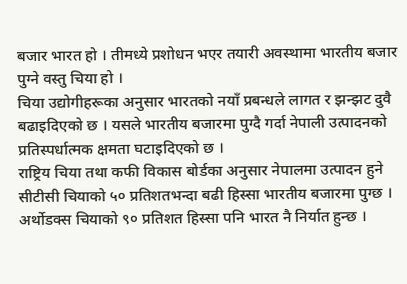बजार भारत हो । तीमध्ये प्रशोधन भएर तयारी अवस्थामा भारतीय बजार पुग्ने वस्तु चिया हो ।
चिया उद्योगीहरूका अनुसार भारतको नयाँ प्रबन्धले लागत र झन्झट दुवै बढाइदिएको छ । यसले भारतीय बजारमा पुग्दै गर्दा नेपाली उत्पादनको प्रतिस्पर्धात्मक क्षमता घटाइदिएको छ ।
राष्ट्रिय चिया तथा कफी विकास बोर्डका अनुसार नेपालमा उत्पादन हुने सीटीसी चियाको ५० प्रतिशतभन्दा बढी हिस्सा भारतीय बजारमा पुग्छ ।
अर्थोडक्स चियाको ९० प्रतिशत हिस्सा पनि भारत नै निर्यात हुन्छ ।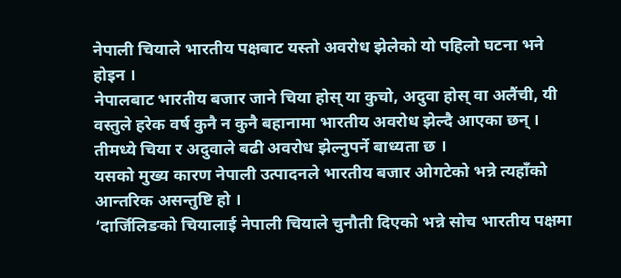नेपाली चियाले भारतीय पक्षबाट यस्तो अवरोध झेलेको यो पहिलो घटना भने होइन ।
नेपालबाट भारतीय बजार जाने चिया होस् या कुचो, अदुवा होस् वा अलैंची, यी वस्तुले हरेक वर्ष कुनै न कुनै बहानामा भारतीय अवरोध झेल्दै आएका छन् । तीमध्ये चिया र अदुवाले बढी अवरोध झेल्नुपर्ने बाध्यता छ ।
यसको मुख्य कारण नेपाली उत्पादनले भारतीय बजार ओगटेको भन्ने त्यहाँको आन्तरिक असन्तुष्टि हो ।
‘दार्जिलिङको चियालाई नेपाली चियाले चुनौती दिएको भन्ने सोच भारतीय पक्षमा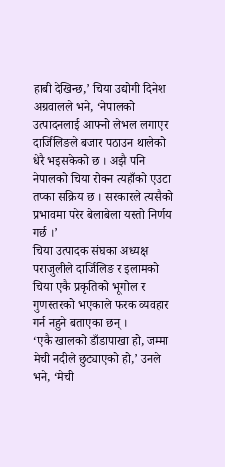हाबी देखिन्छ,’ चिया उद्योगी दिनेश अग्रवालले भने, ‘नेपालको उत्पादनलाई आफ्नो लेभल लगाएर दार्जिलिङले बजार पठाउन थालेको धेरै भइसकेको छ । अझै पनि नेपालको चिया रोक्न त्यहाँको एउटा तप्का सक्रिय छ । सरकारले त्यसैको प्रभावमा परेर बेलाबेला यस्तो निर्णय गर्छ ।’
चिया उत्पादक संघका अध्यक्ष पराजुलीले दार्जिलिङ र इलामको चिया एकै प्रकृतिको भूगोल र गुणस्तरको भएकाले फरक व्यवहार गर्न नहुने बताएका छन् ।
‘एकै खालको डाँडापाखा हो, जम्मा मेची नदीले छुट्याएको हो,’ उनले भने, ‘मेची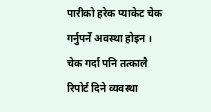पारीको हरेक प्याकेट चेक गर्नुपर्ने अवस्था होइन । चेक गर्दा पनि तत्कालै रिपोर्ट दिने व्यवस्था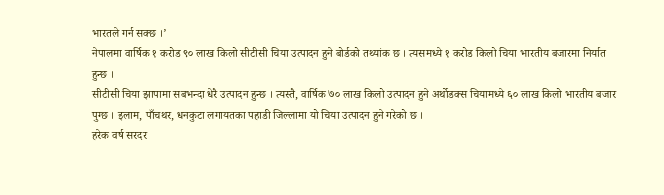भारतले गर्न सक्छ ।’
नेपालमा वार्षिक १ करोड ९० लाख किलो सीटीसी चिया उत्पादन हुने बोर्डको तथ्यांक छ । त्यसमध्ये १ करोड किलो चिया भारतीय बजारमा निर्यात हुन्छ ।
सीटीसी चिया झापामा सबभन्दा धेरै उत्पादन हुन्छ । त्यस्तै, वार्षिक ७० लाख किलो उत्पादन हुने अर्थोडक्स चियामध्ये ६० लाख किलो भारतीय बजार पुग्छ । इलाम, पाँचथर, धनकुटा लगायतका पहाडी जिल्लामा यो चिया उत्पादन हुने गरेको छ ।
हरेक वर्ष सरदर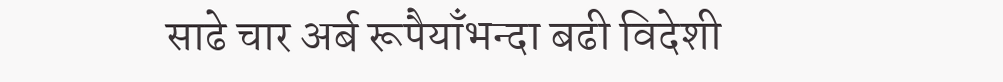साढे चार अर्ब रूपैयाँभन्दा बढी विदेशी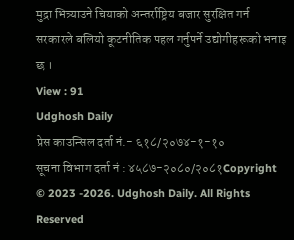मुद्रा भित्र्याउने चियाको अन्तर्राष्ट्रिय बजार सुरक्षित गर्न सरकारले बलियो कूटनीतिक पहल गर्नुपर्ने उद्योगीहरूको भनाइ छ ।
View : 91
Udghosh Daily
प्रेस काउन्सिल दर्ता नं.- ६१८/२०७४-१-१०
सूचना विभाग दर्ता नं : ४५८७-२०८०/२०८१Copyright © 2023 -2026. Udghosh Daily. All Rights Reserved